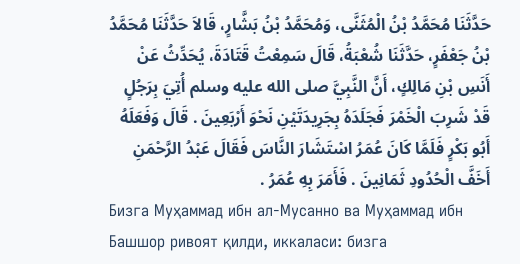حَدَّثَنَا مُحَمَّدُ بْنُ الْمُثَنَّى، وَمُحَمَّدُ بْنُ بَشَّارٍ، قَالاَ حَدَّثَنَا مُحَمَّدُ بْنُ جَعْفَرٍ، حَدَّثَنَا شُعْبَةُ، قَالَ سَمِعْتُ قَتَادَةَ، يُحَدِّثُ عَنْ أَنَسِ بْنِ مَالِكٍ، أَنَّ النَّبِيَّ صلى الله عليه وسلم أُتِيَ بِرَجُلٍ قَدْ شَرِبَ الْخَمْرَ فَجَلَدَهُ بِجَرِيدَتَيْنِ نَحْوَ أَرْبَعِينَ . قَالَ وَفَعَلَهُ أَبُو بَكْرٍ فَلَمَّا كَانَ عُمَرُ اسْتَشَارَ النَّاسَ فَقَالَ عَبْدُ الرَّحْمَنِ أَخَفَّ الْحُدُودِ ثَمَانِينَ . فَأَمَرَ بِهِ عُمَرُ .
Бизга Муҳаммад ибн ал-Мусанно ва Муҳаммад ибн Башшор ривоят қилди, иккаласи: бизга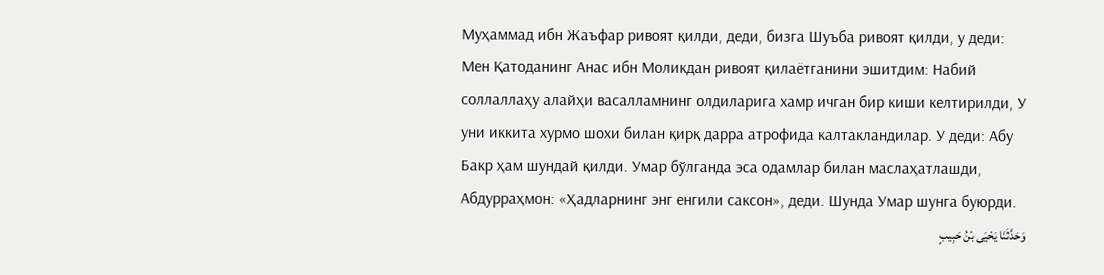Муҳаммад ибн Жаъфар ривоят қилди, деди, бизга Шуъба ривоят қилди, у деди: Мен Қатоданинг Анас ибн Моликдан ривоят қилаётганини эшитдим: Набий соллаллаҳу алайҳи васалламнинг олдиларига хамр ичган бир киши келтирилди, У уни иккита хурмо шохи билан қирқ дарра атрофида калтакландилар. У деди: Абу Бакр ҳам шундай қилди. Умар бўлганда эса одамлар билан маслаҳатлашди, Абдурраҳмон: «Ҳадларнинг энг енгили саксон», деди. Шунда Умар шунга буюрди.
وَحَدَّثَنَا يَحْيَى بْنُ حَبِيبٍ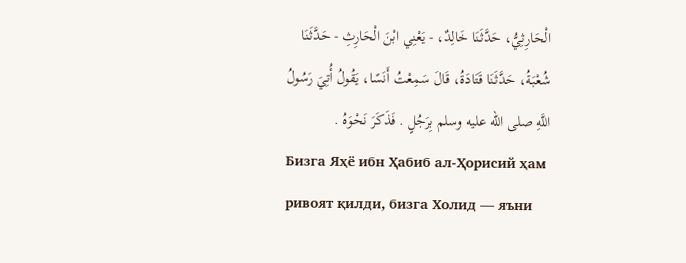الْحَارِثِيُّ، حَدَّثَنَا خَالِدٌ، - يَعْنِي ابْنَ الْحَارِثِ - حَدَّثَنَا شُعْبَةُ، حَدَّثَنَا قَتَادَةُ، قَالَ سَمِعْتُ أَنَسًا، يَقُولُ أُتِيَ رَسُولُ اللَّهِ صلى الله عليه وسلم بِرَجُلٍ . فَذَكَرَ نَحْوَهُ .
Бизга Яҳё ибн Ҳабиб ал-Ҳорисий ҳам ривоят қилди, бизга Холид — яъни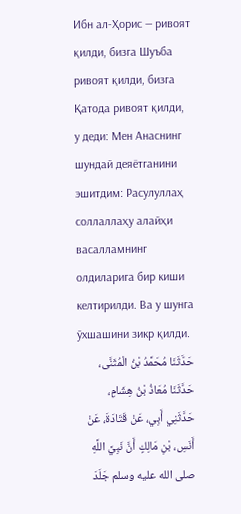Ибн ал-Ҳорис — ривоят қилди, бизга Шуъба ривоят қилди, бизга Қатода ривоят қилди, у деди: Мен Анаснинг шундай деяётганини эшитдим: Расулуллаҳ соллаллаҳу алайҳи васалламнинг олдиларига бир киши келтирилди. Ва у шунга ўхшашини зикр қилди.
حَدَّثَنَا مُحَمَّدُ بْنُ الْمُثَنَّى، حَدَّثَنَا مُعَاذُ بْنُ هِشَامٍ، حَدَّثَنِي أَبِي، عَنْ قَتَادَةَ، عَنْ أَنَسِ، بْنِ مَالِكٍ أَنَّ نَبِيَّ اللَّهِ صلى الله عليه وسلم جَلَدَ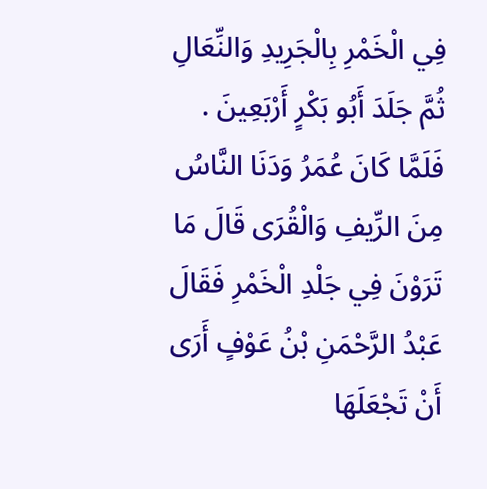فِي الْخَمْرِ بِالْجَرِيدِ وَالنِّعَالِ ثُمَّ جَلَدَ أَبُو بَكْرٍ أَرْبَعِينَ . فَلَمَّا كَانَ عُمَرُ وَدَنَا النَّاسُ مِنَ الرِّيفِ وَالْقُرَى قَالَ مَا تَرَوْنَ فِي جَلْدِ الْخَمْرِ فَقَالَ عَبْدُ الرَّحْمَنِ بْنُ عَوْفٍ أَرَى أَنْ تَجْعَلَهَا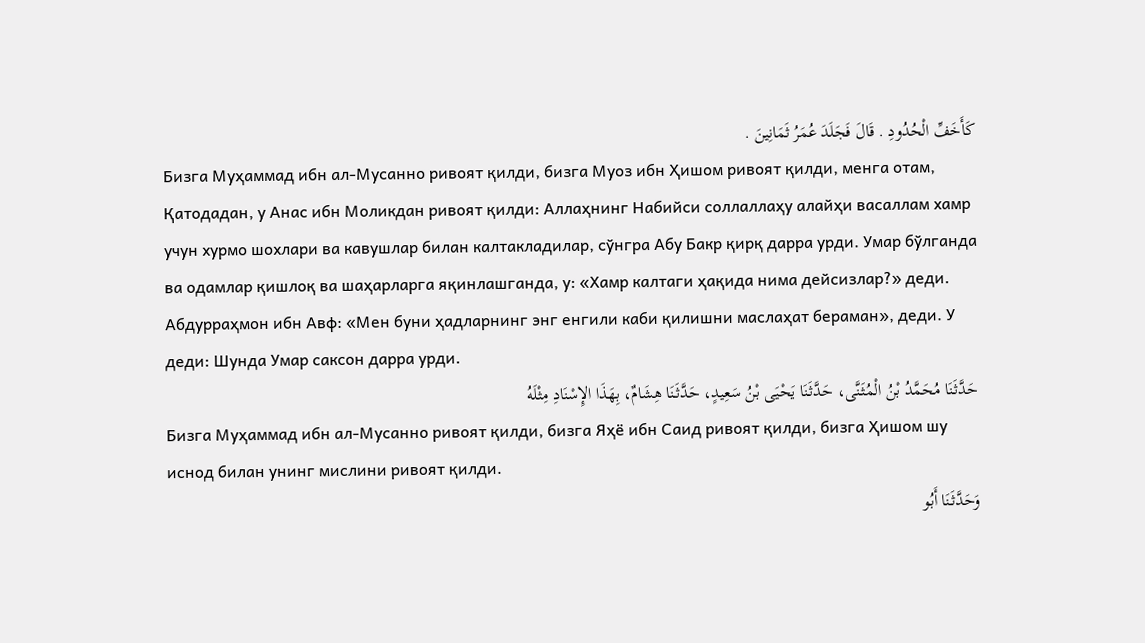كَأَخَفِّ الْحُدُودِ . قَالَ فَجَلَدَ عُمَرُ ثَمَانِينَ .
Бизга Муҳаммад ибн ал-Мусанно ривоят қилди, бизга Муоз ибн Ҳишом ривоят қилди, менга отам, Қатодадан, у Анас ибн Моликдан ривоят қилди: Аллаҳнинг Набийси соллаллаҳу алайҳи васаллам хамр учун хурмо шохлари ва кавушлар билан калтакладилар, сўнгра Абу Бакр қирқ дарра урди. Умар бўлганда ва одамлар қишлоқ ва шаҳарларга яқинлашганда, у: «Хамр калтаги ҳақида нима дейсизлар?» деди. Абдурраҳмон ибн Авф: «Мен буни ҳадларнинг энг енгили каби қилишни маслаҳат бераман», деди. У деди: Шунда Умар саксон дарра урди.
حَدَّثَنَا مُحَمَّدُ بْنُ الْمُثَنَّى، حَدَّثَنَا يَحْيَى بْنُ سَعِيدٍ، حَدَّثَنَا هِشَامٌ، بِهَذَا الإِسْنَادِ مِثْلَهُ
Бизга Муҳаммад ибн ал-Мусанно ривоят қилди, бизга Яҳё ибн Саид ривоят қилди, бизга Ҳишом шу иснод билан унинг мислини ривоят қилди.
وَحَدَّثَنَا أَبُو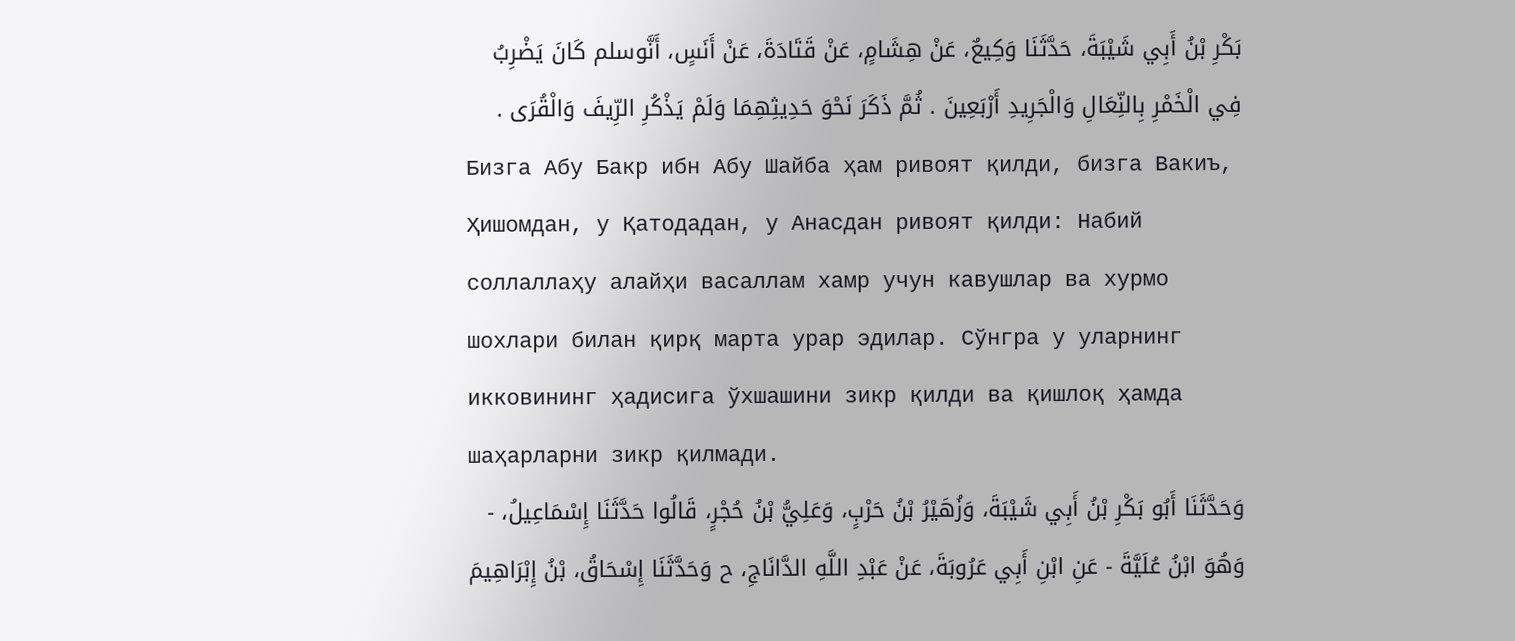بَكْرِ بْنُ أَبِي شَيْبَةَ، حَدَّثَنَا وَكِيعٌ، عَنْ هِشَامٍ، عَنْ قَتَادَةَ، عَنْ أَنَسٍ، أَنَّوسلم كَانَ يَضْرِبُ فِي الْخَمْرِ بِالنِّعَالِ وَالْجَرِيدِ أَرْبَعِينَ . ثُمَّ ذَكَرَ نَحْوَ حَدِيثِهِمَا وَلَمْ يَذْكُرِ الرِّيفَ وَالْقُرَى .
Бизга Абу Бакр ибн Абу Шайба ҳам ривоят қилди, бизга Вакиъ, Ҳишомдан, у Қатодадан, у Анасдан ривоят қилди: Набий соллаллаҳу алайҳи васаллам хамр учун кавушлар ва хурмо шохлари билан қирқ марта урар эдилар. Сўнгра у уларнинг икковининг ҳадисига ўхшашини зикр қилди ва қишлоқ ҳамда шаҳарларни зикр қилмади.
وَحَدَّثَنَا أَبُو بَكْرِ بْنُ أَبِي شَيْبَةَ، وَزُهَيْرُ بْنُ حَرْبٍ، وَعَلِيُّ بْنُ حُجْرٍ، قَالُوا حَدَّثَنَا إِسْمَاعِيلُ، - وَهُوَ ابْنُ عُلَيَّةَ - عَنِ ابْنِ أَبِي عَرُوبَةَ، عَنْ عَبْدِ اللَّهِ الدَّانَاجِ، ح وَحَدَّثَنَا إِسْحَاقُ، بْنُ إِبْرَاهِيمَ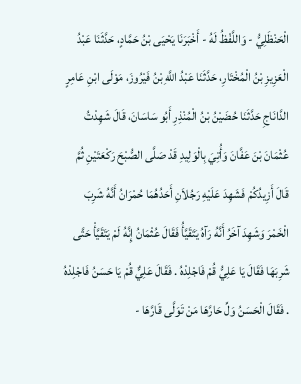الْحَنْظَلِيُّ - وَاللَّفْظُ لَهُ - أَخْبَرَنَا يَحْيَى بْنُ حَمَّادٍ، حَدَّثَنَا عَبْدُ الْعَزِيزِ بْنُ الْمُخْتَارِ، حَدَّثَنَا عَبْدُ اللَّهِ بْنُ فَيْرُوزَ، مَوْلَى ابْنِ عَامِرٍ الدَّانَاجِ حَدَّثَنَا حُضَيْنُ بْنُ الْمُنْذِرِ أَبُو سَاسَانَ، قَالَ شَهِدْتُ عُثْمَانَ بْنَ عَفَّانَ وَأُتِيَ بِالْوَلِيدِ قَدْ صَلَّى الصُّبْحَ رَكْعَتَيْنِ ثُمَّ قَالَ أَزِيدُكُمْ فَشَهِدَ عَلَيْهِ رَجُلاَنِ أَحَدُهُمَا حُمْرَانُ أَنَّهُ شَرِبَ الْخَمْرَ وَشَهِدَ آخَرُ أَنَّهُ رَآهُ يَتَقَيَّأُ فَقَالَ عُثْمَانُ إِنَّهُ لَمْ يَتَقَيَّأْ حَتَّى شَرِبَهَا فَقَالَ يَا عَلِيُّ قُمْ فَاجْلِدْهُ . فَقَالَ عَلِيٌّ قُمْ يَا حَسَنُ فَاجْلِدْهُ . فَقَالَ الْحَسَنُ وَلِّ حَارَّهَا مَنْ تَوَلَّى قَارَّهَا -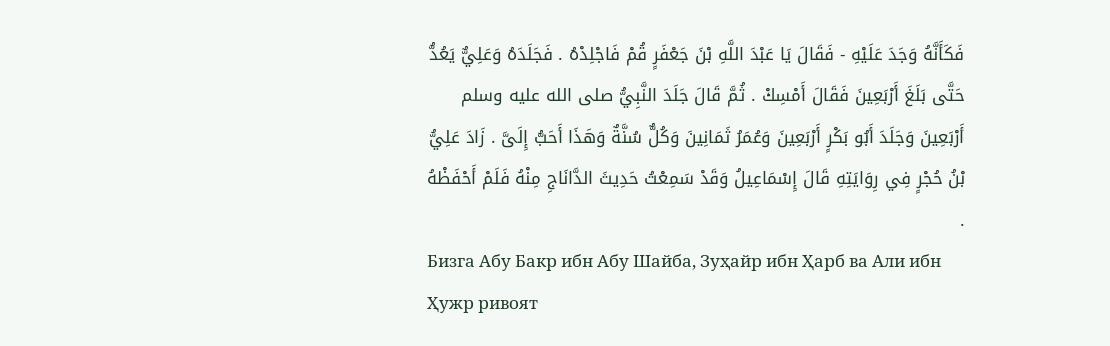فَكَأَنَّهُ وَجَدَ عَلَيْهِ - فَقَالَ يَا عَبْدَ اللَّهِ بْنَ جَعْفَرٍ قُمْ فَاجْلِدْهُ . فَجَلَدَهُ وَعَلِيٌّ يَعُدُّ حَتَّى بَلَغَ أَرْبَعِينَ فَقَالَ أَمْسِكْ . ثُمَّ قَالَ جَلَدَ النَّبِيُّ صلى الله عليه وسلم أَرْبَعِينَ وَجَلَدَ أَبُو بَكْرٍ أَرْبَعِينَ وَعُمَرُ ثَمَانِينَ وَكُلٌّ سُنَّةٌ وَهَذَا أَحَبُّ إِلَىَّ . زَادَ عَلِيُّ بْنُ حُجْرٍ فِي رِوَايَتِهِ قَالَ إِسْمَاعِيلُ وَقَدْ سَمِعْتُ حَدِيثَ الدَّانَاجِ مِنْهُ فَلَمْ أَحْفَظْهُ .
Бизга Абу Бакр ибн Абу Шайба, Зуҳайр ибн Ҳарб ва Али ибн Ҳужр ривоят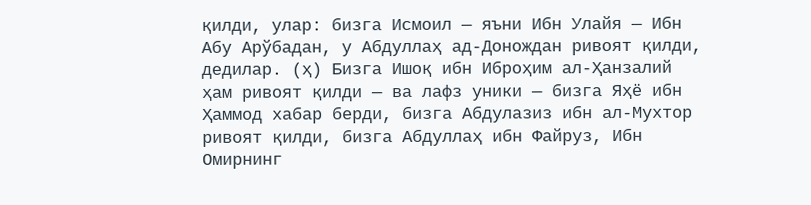қилди, улар: бизга Исмоил — яъни Ибн Улайя — Ибн Абу Арўбадан, у Абдуллаҳ ад-Донождан ривоят қилди, дедилар. (ҳ) Бизга Ишоқ ибн Иброҳим ал-Ҳанзалий ҳам ривоят қилди — ва лафз уники — бизга Яҳё ибн Ҳаммод хабар берди, бизга Абдулазиз ибн ал-Мухтор ривоят қилди, бизга Абдуллаҳ ибн Файруз, Ибн Омирнинг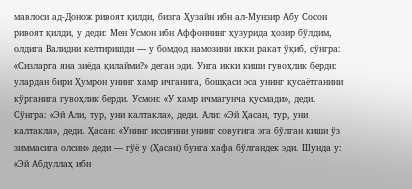мавлоси ад-Донож ривоят қилди, бизга Ҳузайн ибн ал-Мунзир Абу Сосон ривоят қилди, у деди: Мен Усмон ибн Аффоннинг ҳузурида ҳозир бўлдим, олдига Валидни келтиришди — у бомдод намозини икки ракат ўқиб, сўнгра: «Сизларга яна зиёда қилайми?» деган эди. Унга икки киши гувоҳлик берди: улардан бири Ҳумрон унинг хамр ичганига, бошқаси эса унинг қусаётганини кўрганига гувоҳлик берди. Усмон: «У хамр ичмагунча қусмади», деди. Сўнгра: «Эй Али, тур, уни калтакла», деди. Али: «Эй Ҳасан, тур, уни калтакла», деди. Ҳасан: «Унинг иссиғини унинг совуғига эга бўлган киши ўз зиммасига олсин» деди — гўё у (Ҳасан) бунга хафа бўлгандек эди. Шунда у: «Эй Абдуллаҳ ибн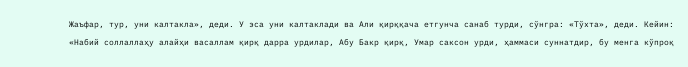Жаъфар, тур, уни калтакла», деди. У эса уни калтаклади ва Али қирққача етгунча санаб турди, сўнгра: «Тўхта», деди. Кейин: «Набий соллаллаҳу алайҳи васаллам қирқ дарра урдилар, Абу Бакр қирқ, Умар саксон урди, ҳаммаси суннатдир, бу менга кўпроқ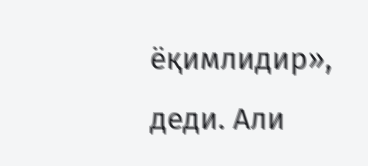ёқимлидир», деди. Али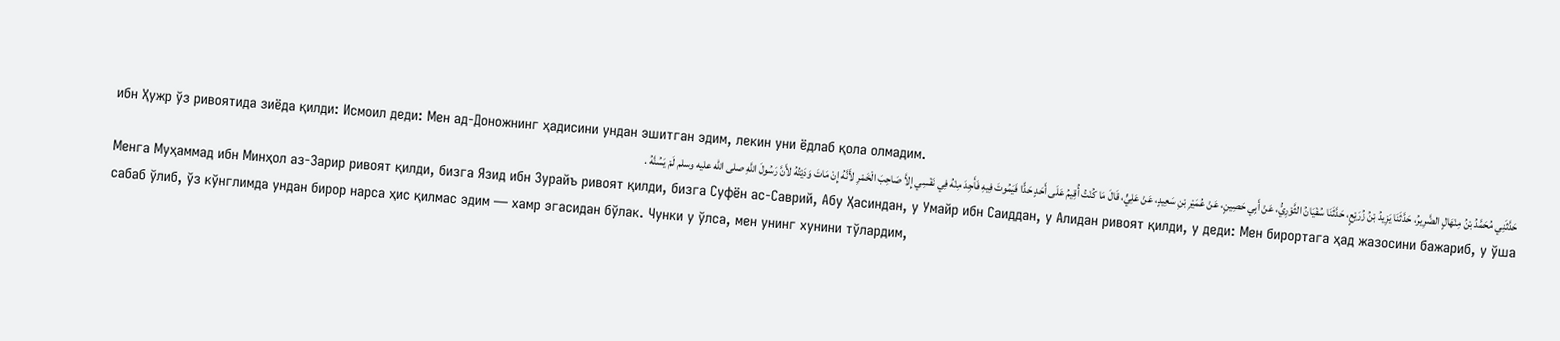ибн Ҳужр ўз ривоятида зиёда қилди: Исмоил деди: Мен ад-Доножнинг ҳадисини ундан эшитган эдим, лекин уни ёдлаб қола олмадим.
حَدَّثَنِي مُحَمَّدُ بْنُ مِنْهَالٍ الضَّرِيرُ، حَدَّثَنَا يَزِيدُ بْنُ زُرَيْعٍ، حَدَّثَنَا سُفْيَانُ الثَّوْرِيُّ، عَنْ أَبِي حَصِينٍ، عَنْ عُمَيْرِ بْنِ سَعِيدٍ، عَنْ عَلِيٍّ، قَالَ مَا كُنْتُ أُقِيمُ عَلَى أَحَدٍ حَدًّا فَيَمُوتَ فِيهِ فَأَجِدَ مِنْهُ فِي نَفْسِي إِلاَّ صَاحِبَ الْخَمْرِ لأَنَّهُ إِنْ مَاتَ وَدَيْتُهُ لأَنَّ رَسُولَ اللَّهِ صلى الله عليه وسلم لَمْ يَسُنَّهُ .
Менга Муҳаммад ибн Минҳол аз-Зарир ривоят қилди, бизга Язид ибн Зурайъ ривоят қилди, бизга Суфён ас-Саврий, Абу Ҳасиндан, у Умайр ибн Саиддан, у Алидан ривоят қилди, у деди: Мен бирортага ҳад жазосини бажариб, у ўша сабаб ўлиб, ўз кўнглимда ундан бирор нарса ҳис қилмас эдим — хамр эгасидан бўлак. Чунки у ўлса, мен унинг хунини тўлардим,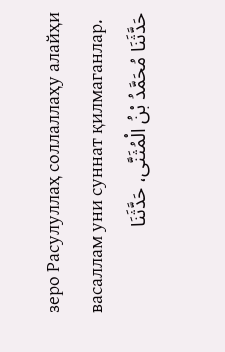зеро Расулуллаҳ соллаллаҳу алайҳи васаллам уни суннат қилмаганлар.
حَدَّثَنَا مُحَمَّدُ بْنُ الْمُثَنَّى، حَدَّثَنَا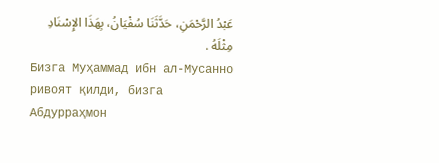عَبْدُ الرَّحْمَنِ، حَدَّثَنَا سُفْيَانُ، بِهَذَا الإِسْنَادِ مِثْلَهُ .
Бизга Муҳаммад ибн ал-Мусанно ривоят қилди, бизга Абдурраҳмон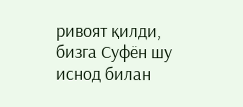ривоят қилди, бизга Суфён шу иснод билан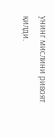унинг мислини ривоят қилди.